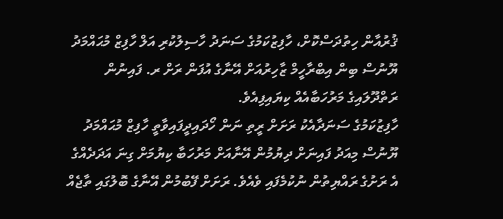ޤުރުއާން ހިތުދަސްކޮށް، ހާފިޒުކަމުގެ ސަނަދު ހާސިލުކުރި އަލް ހާފިޒް މުޙައްމަދު ޔޫނުސް ބިން އިބްރާހީމް ޒާހިރުއަށް އޭނާގެ އުފަން ރަށް ރ. ފައިނުން ރަތްދޫލައިގެ މަރުހަބާއެއް ކިޔައިފިއެވެ.
ހާފިޒުކަމުގެ ސަނަދާއެކު ރަށަށް ރީތި ނަން ހޯދައިދީފައިވާތީ ހާފިޒް މުޙައްމަދު ޔޫނުސް މިއަދު ފައިނަށް ދިޔުމުން އޭނާއަށް މަރުހަބާ ކިޔުމަށް ގިނަ އަދަދެއްގެ އެ ރަށުގެ ރައްޔިތުން ނުކުމެފައި ވެއެވެ. ރަށަށް ފޭބުމުން އޭނާގެ ބޮލުގައި ތާޖެއް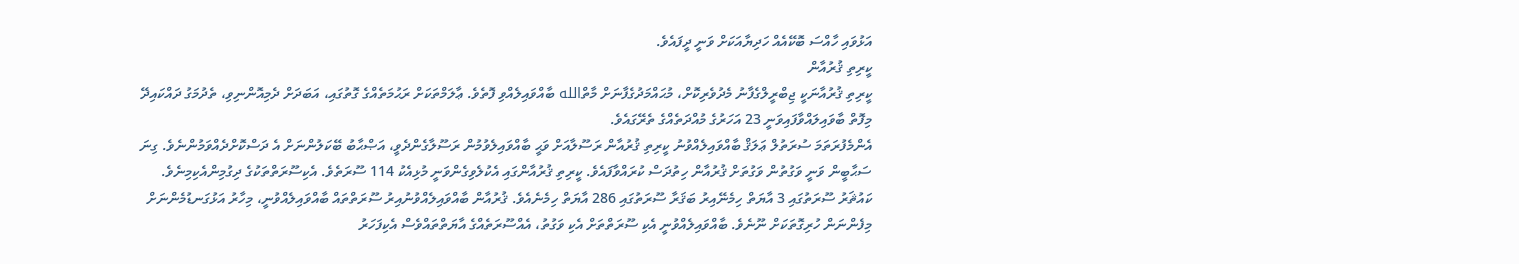އަޅުވައި ހާއްސަ ބޮކޭއެއް ހަދިޔާއަކަށް ވަނީ ދީފައެވެ.
ކީރިތި ޤުރުއާން
ކީރިތި ޤުރުއާނަކީ ޖިބްރީލްގެފާނު މެދުވެރިކޮށް، މުޙައްމަދުގެފާނަށް މާތްالله ބާއްވައިލެއްވި ފޮތެވެ. ޢާލަމްތަކަށް ރަޙުމަތެއްގެ ގޮތުގައި، އަބަދަށް ދެމިއޮންނިވި، ތެދުމަގު ދައްކައިދޭ މިފޮތް ބާވައިލައްވާފައިވަނީ 23 އަހަރުގެ މުއްދަތެއްގެ ތެރޭގައެވެ.
އެންމެފުރަތަމަ ސުރަތުލް ޢަލަޤް ބާއްވައިލެއްވުނު ކީރިތި ޤުރުއާން ރަސޫލާއަށް ވަޙީ ބާއްވައިލެވުމުން ރަސޫލާގެންދެވީ، އަޞްޙާބު ބޭކަލުންނަށް އެ ދަސްކޮށްދެއްވަމުންނެވެ. ގިނަ ސަޙާބީން ވަނީ ވަގުތުން ވަގުތަށް ޤުރުއާން ހިތުދަސް ކުރައްވާފައެވެ. ކީރިތި ޤުރުއާންގައި އެކުލެވިގެންވަނީ މުޅިއެކު 114 ސޫރަތެވެ. އެކިސޫރަތްތަކުގެ ދިގުމިންއެކިމިނެވެ. ކައުޘަރު ސޫރަތުގައި 3 އާޔަތް ހިމެނޭއިރު ބަޤަރާ ސޫރަތުގައި 286 އާޔަތް ހިމެނެއެވެ. ޤުރުއާން ބާއްވައިލެއްވުނުއިރު ސޫރަތްތައް ބާއްވައިލެއްވުނީ، މިހާރު އަޅުގަނޑުމެންނަށް މިފެންނަން ހުރިގޮތަކަށް ނޫނެވެ. ބާއްވައިލެއްވުނީ އެކި ސޫރަތްތަށް އެކި ވަގުތު، އެއްސޫރަތެއްގެ އާޔަތްތައްވެސް އެކިފަހަރު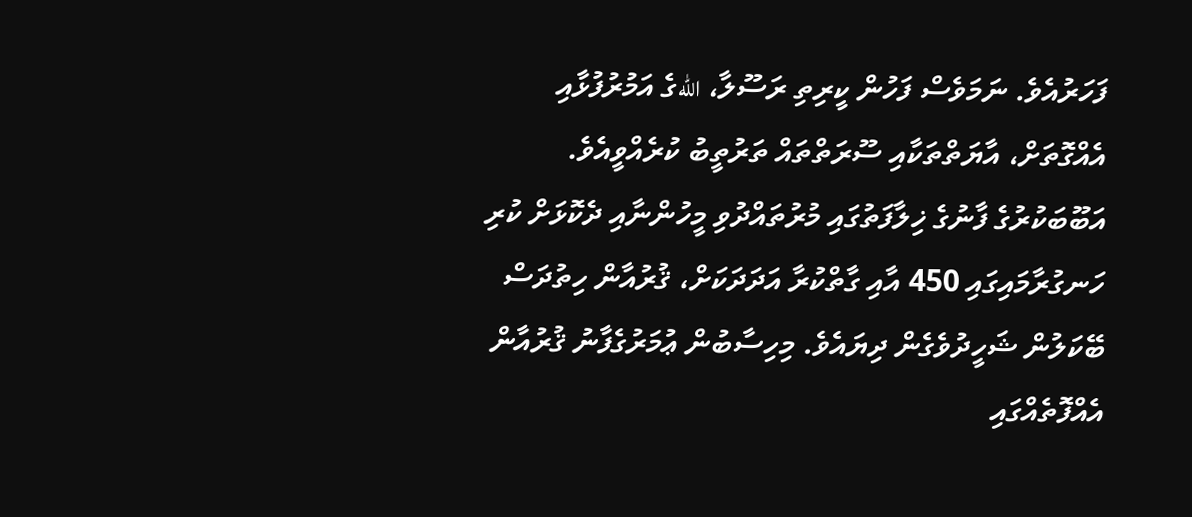ފަހަރުއެވެ. ނަމަވެސް ފަހުން ކީރިތި ރަސޫލާ، اللهގެ އަމުރުފުޅާއި އެއްގޮތަށް، އާޔަތްތަކާއި ސޫރަތްތައް ތަރުތީބު ކުރެއްވީއެވެ.
އަބޫބަކުރުގެ ފާނުގެ ޚިލާފަތުގައި މުރުތައްދުވި މީހުންނާއި ދެކޮޅަށް ކުރި ހަނގުރާމައިގައި 450 އާއި ގާތްކުރާ އަދަދަކަށް، ޤުރުއާން ހިތުދަސް ބޭކަލުން ޝަހީދުވެގެން ދިޔައެވެ. މިހިސާބުން ޢުމަރުގެފާނު ޤުރުއާން އެއްފޮތެއްގައި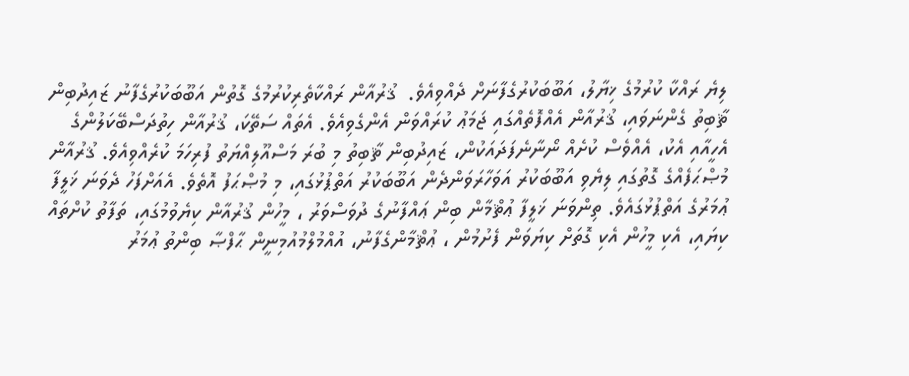ލިޔެ ރައްކާ ކުރުމުގެ ޚިޔާލު، އަބޫބަކުރުގެފާނަށް ދެއްވިއެވެ.  ޤުރުއާން ރައްކާތެރިކުރުމުގެ ގޮތުން އަބޫބަކުރުގެފާނު ޒައިދުބިން ޘާބިތު ގެންނަވައި، ޤުރުއާން އެއްފޮތެއްގައި ޖަމަޢު ކުރައްވަން އެންގެވިއެވެ. އެތައް ސަތޭކަ، ޤުރުއާން ހިތުދަސްބޭކަލުންގެ އެހީއާއި އެކު، އެއްވެސް ކުށެއް ނޯނާނެފަދައަކުން، ޒައިދުބިން ޘާބިތު މި ބުރަ މަސްއޫލިއްޔަތު ފުރިހަމަ ކުރެއްވިއެވެ. ޤުރުއާން މުޞްޙަފެއްގެ ގޮތުގައި ލިޔެވި އަބޫބަކުރު އަވަހާރަވަންދެން އަބޫބަކުރު އަތްޕުޅުގައި، މި މުޞްޙަފު އޮތެވެ. އެއަށްފަހު ދެވަނަ ޚަލީފާ ޢުމަރުގެ އަތްޕުޅުގައެވެ. ތިންވަނަ ޚަލީފާ ޢުޘްމާން ބިން ޢައްފާނުގެ ދުވަސްވަރު ، މީހުން ޤުރުއާން ކިޔެވުމުގައި، ތަފާތު ކުށްތައް ކިޔައި، އެކި މީހުން އެކި ގޮތަށް ކިޔަވަން ފެށުމުން ، ޢުޘްމާންގެފާނު، އުއްމުލްމުއުމިނީން ޙާފްޞާ ބިންތު ޢުމަރު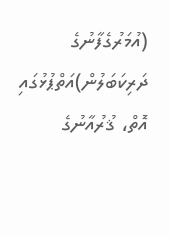(އުމަރުގެފާނުގެ ދަރިކަބަލުން)އަތްޕުޅުގައި އޮތް، ޤުރުއާނުގެ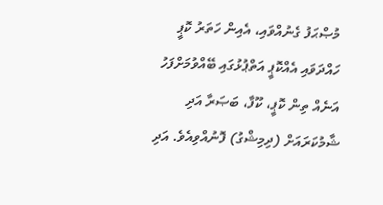މުޞްޙަފު ގެނުއްވައި، އެއިން ހަތަރު ކޮޕީ ހައްދަވައި އެއްކޮޕީ އަތްޕުޅުގައި ބޭއްވުމަށްފަހު އަނެއް ތިން ކޮޕީ، ކޫފާ، ބަޞަރާ އަދި ޝާމުކަރައަށް (ދިމިޝްގު) ފޮނުއްވިއެވެ. އަދި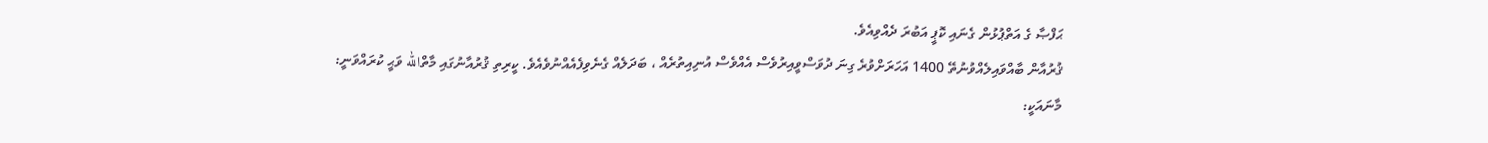ޙަފްޞާ ގެ އަތްޕުޅުން ގެނައި ކޮޕީ އަބުރަ ދެއްވިއެވެ.
ޤުރުއާން ބާއްވައިލެއްވުނުތޭ 1400 އަހަރަށްވުރެ ގިނަ ދުވަސްވީއިރުވެސް އެއްވެސް އުނިއިތުރެއް ، ބަދަލެއް ގެނެވިފެއެއްނުވެއެވެ. ކީރިތި ޤުރުއާނުގައި މާތްالله ވަޙީ ކުރައްވަނީ:
މާނައަކީ: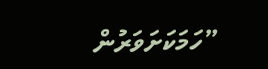”ހަމަކަށަވަރުން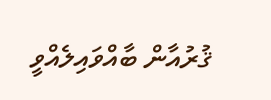ޤުރުއާން ބާއްވައިލެއްވީ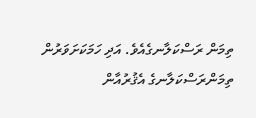ތިމަން ރަސްކަލާނގެއެވެ. އަދި ހަމަކަށަވަރުން ތިމަންރަސްކަލާނގެ އެޤުރުއާން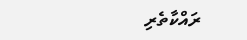ރައްކާތެރި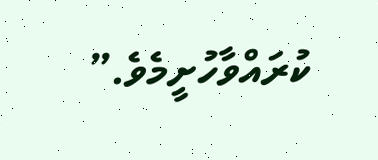ކުރައްވާހުށީމެވެ.”